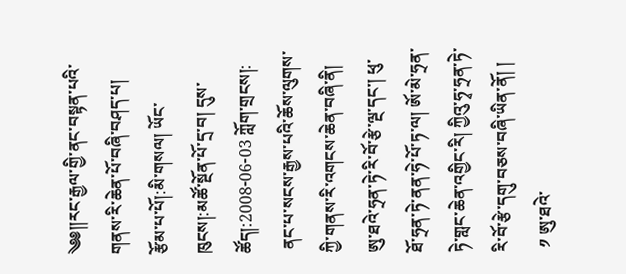༄༅།།རང་རྒྱལ་གྱི་ནང་བསྟན་པའི་གནས་རི་ཆེན་པོ་བཞི་བཤད་པ།
རྩོམ་པ་པོ།:མི་གསལ། ཡོང་ཁུངས།:མཚོ་སྔོན་པོ་དྲ་བ། དུས་ཚོད།:2008-06-03 ཀློག་གྲངས།:
 ནང་པ་སངས་རྒྱས་པའི་ཆོས་ལུགས་ཀྱི་གནས་རི་འགངས་ཆེན་བཞི་ནི། ཨུ་ཐའེ་ཧྲན་ཏེ་རི་བོ་རྩེ་ལྔ་དང་། ཕུ་ཐོ་ཧྲན་ཏེ་ནན་ཧེ་པོ་ཏ་ལ། ཨོ་མེ་ཧྲན་ཏེ་གླང་ཆེན་འགྱིང་རི། ཀྱིའུ་ཧྭ་ཧྲན་ཏེ་རི་བོ་རྩེ་དགུ་བཅས་བཞི་ཡིན་ནོ། །
 ༡ ཨུ་ཐའེ་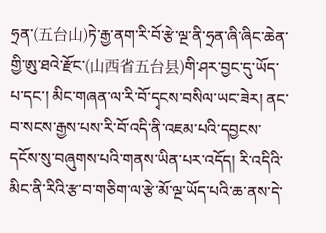ཧྲན་(五台山)ཏེ་རྒྱ་ནག་རི་བོ་རྩེ་ལྔ་ནི་ཧྲན་ཞི་ཞིང་ཆེན་གྱི་ཨུ་ཐའེ་རྫོང་(山西省五台县)གི་ཤར་བྱང་དུ་ཡོད་པ་དང་། མིང་གཞན་ལ་རི་བོ་དྭངས་བསིལ་ཡང་ཟེར། ནང་བ་སངས་རྒྱས་པས་རི་བོ་འདི་ནི་འཇམ་པའི་དབྱངས་དངོས་སུ་བཞུགས་པའི་གནས་ཡིན་པར་འདོད། རི་འདིའི་མིང་ནི་རིའི་རྩ་བ་གཅིག་ལ་རྩེ་མོ་ལྔ་ཡོད་པའི་ཆ་ནས་དེ་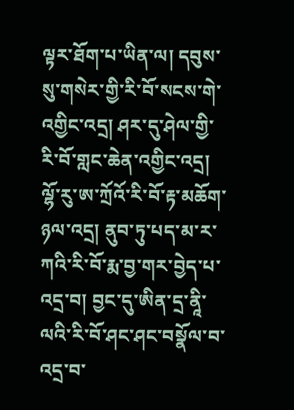ལྟར་ཐོག་པ་ཡིན་ལ། དབུས་སུ་གསེར་གྱི་རི་བོ་སངས་གེ་འགྱིང་འདྲ། ཤར་དུ་ཤེལ་གྱི་རི་བོ་གླང་ཆེན་འགྱིང་འདྲ། ལྷོ་རུ་ཨ་ཀྲོའོ་རི་བོ་རྟ་མཆོག་ཉལ་འདྲ། ནུབ་ཏུ་པད་མ་ར་ཀའི་རི་བོ་རྨ་བྱ་གར་བྱེད་པ་འདྲ་བ། བྱང་དུ་ཨིན་དྲ་ནཱི་ལའི་རི་བོ་ཤང་ཤང་བསྣོལ་བ་འདྲ་བ་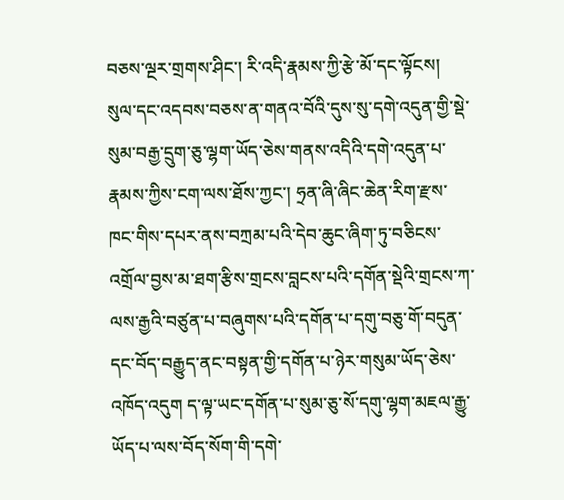བཅས་ལྔར་གྲགས་ཤིང་། རི་འདི་རྣམས་ཀྱི་རྩེ་མོ་དང་ལྟོངས། སུལ་དང་འདབས་བཅས་ན་གནའ་བོའི་དུས་སུ་དགེ་འདུན་གྱི་སྡེ་སུམ་བརྒྱ་དྲུག་ཅུ་ལྷག་ཡོད་ཅེས་གནས་འདིའི་དགེ་འདུན་པ་རྣམས་ཀྱིས་ངག་ལས་ཐོས་ཀྱང་། ཧྲན་ཞི་ཞིང་ཆེན་རིག་རྫས་ཁང་གིས་དཔར་ནས་བཀྲམ་པའི་དེབ་ཆུང་ཞིག་ཏུ་བཅིངས་འགྲོལ་བྱས་མ་ཐག་རྩིས་གྲངས་བླངས་པའི་དགོན་སྡེའི་གྲངས་ཀ་ལས་རྒྱའི་བཙུན་པ་བཞུགས་པའི་དགོན་པ་དགུ་བཅུ་གོ་བདུན་དང་བོད་བརྒྱུད་ནང་བསྟན་གྱི་དགོན་པ་ཉེར་གསུམ་ཡོད་ཅེས་འཁོད་འདུག ད་ལྟ་ཡང་དགོན་པ་སུམ་ཅུ་སོ་དགུ་ལྷག་མཇལ་རྒྱུ་ཡོད་པ་ལས་བོད་སོག་གི་དགེ་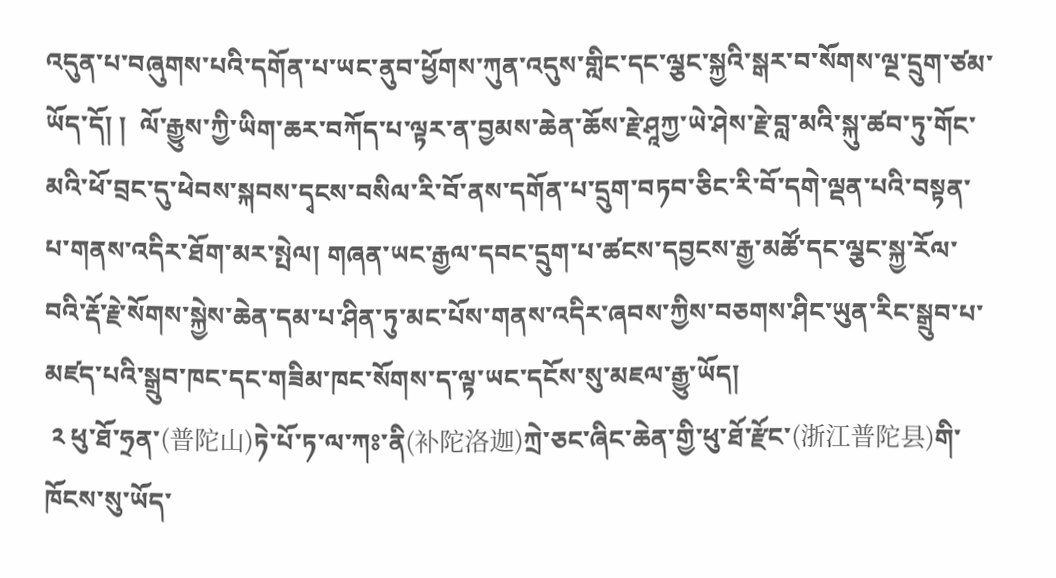འདུན་པ་བཞུགས་པའི་དགོན་པ་ཡང་ནུབ་ཕྱོགས་ཀུན་འདུས་གླིང་དང་ལྕང་སྐྱའི་སྒར་བ་སོགས་ལྔ་དྲུག་ཙམ་ཡོད་དོ། །  ལོ་རྒྱུས་ཀྱི་ཡིག་ཆར་བཀོད་པ་ལྟར་ན་བྱམས་ཆེན་ཆོས་རྗེ་ཤཱཀྱ་ཡེ་ཤེས་རྗེ་བླ་མའི་སྐུ་ཚབ་ཏུ་གོང་མའི་ཕོ་བྲང་དུ་ཕེབས་སྐབས་དྭངས་བསིལ་རི་བོ་ནས་དགོན་པ་དྲུག་བཏབ་ཅིང་རི་བོ་དགེ་ལྡན་པའི་བསྟན་པ་གནས་འདིར་ཐོག་མར་སྤེལ། གཞན་ཡང་རྒྱལ་དབང་དྲུག་པ་ཚངས་དབྱངས་རྒྱ་མཚོ་དང་ལྕང་སྐྱ་རོལ་བའི་རྡོ་རྗེ་སོགས་སྐྱེས་ཆེན་དམ་པ་ཤིན་ཏུ་མང་པོས་གནས་འདིར་ཞབས་ཀྱིས་བཅགས་ཤིང་ཡུན་རིང་སྒྲུབ་པ་མཛད་པའི་སྒྲུབ་ཁང་དང་གཟིམ་ཁང་སོགས་ད་ལྟ་ཡང་དངོས་སུ་མཇལ་རྒྱུ་ཡོད།
 ༢ ཕུ་ཐོ་ཧྲན་(普陀山)ཏེ་པོ་ཏ་ལ་ཀཿ་ནི(补陀洛迦)ཀྲེ་ཅང་ཞིང་ཆེན་གྱི་ཕུ་ཐོ་རྫོང་(浙江普陀县)གི་ཁོངས་སུ་ཡོད་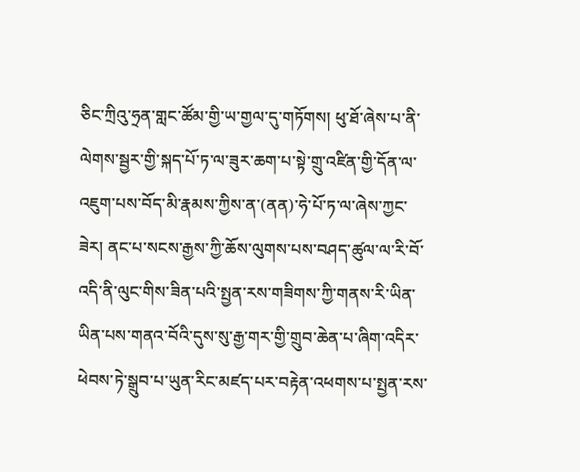ཅིང་ཀྲིའུ་ཧྲན་གླང་ཚོམ་གྱི་ཡ་གྱལ་དུ་གཏོགས། ཕུ་ཐོ་ཞེས་པ་ནི་ལེགས་སྦྱར་གྱི་སྐད་པོ་ཏ་ལ་ཟུར་ཆག་པ་སྟེ་གྲུ་འཛིན་གྱི་དོན་ལ་འཇུག་པས་བོད་མི་རྣམས་ཀྱིས་ན་(ནན)་ཧེ་པོ་ཏ་ལ་ཞེས་ཀྱང་ཟེར། ནང་པ་སངས་རྒྱས་ཀྱི་ཆོས་ལུགས་པས་བཤད་ཚུལ་ལ་རི་བོ་འདི་ནི་ལུང་གིས་ཟིན་པའི་སྤྱན་རས་གཟིགས་ཀྱི་གནས་རི་ཡིན་ཡིན་པས་གནའ་བོའི་དུས་སུ་རྒྱ་གར་གྱི་གྲུབ་ཆེན་པ་ཞིག་འདིར་ཕེབས་ཏེ་སྒྲུབ་པ་ཡུན་རིང་མཛད་པར་བརྟེན་འཕགས་པ་སྤྱན་རས་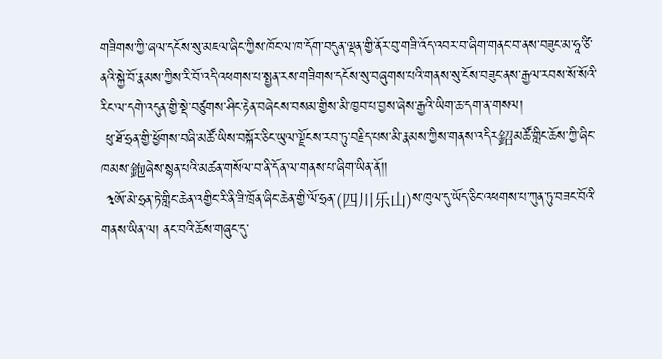གཟིགས་ཀྱི་ཞལ་དངོས་སུ་མཇལ་ཞིང་ཀྱིས་ཁོང་ལ་ཁ་དོག་བདུན་ལྡན་གྱི་ནོར་བུ་གཟི་འོད་འབར་བ་ཞིག་གནང་བ་ནས་བཟུང་མ་ཧཱ་ཙི་ནའི་སྐྱེ་བོ་རྣམས་ཀྱིས་རི་བོ་འདི་འཕགས་པ་སྤྱན་རས་གཟིགས་དངོས་སུ་བཞུགས་པའི་གནས་སུ་ངོས་བཟུང་ནས་རྒྱལ་རབས་སོ་སོའི་རིང་ལ་དགེ་འདུན་གྱི་སྡེ་བཙུགས་ཤིང་རྟེན་བཞེངས་བསམ་གྱིས་མི་ཁྱབ་པ་བྱས་ཞེས་རྒྱའི་ཡིག་ཆ་དག་ན་གསལ།
 ཕུ་ཐོ་ཧྲན་གྱི་ཕྱོགས་བཞི་མཚོ་ཡིས་བསྐོར་ཅིང་ཡུལ་ལྗོངས་རབ་ཏུ་བརྗིད་པས་མི་རྣམས་ཀྱིས་གནས་འདིར鉊མཚོ་གླིང་ཆོས་ཀྱི་ཞིང་ཁམས་鉋ཞེས་སྙན་པའི་མཚན་གསོལ་བ་ནི་དོན་ལ་གནས་པ་ཞིག་ཡིན་ནོ།།
 ༣ཨོ་མེ་ཧྲན་ཏེ་གླིང་ཆེན་འགྱིང་རི་ནི་ཟི་ཁྲོན་ཞིང་ཆེན་གྱི་ལོ་ཧྲན་(四川乐山)ས་ཁུལ་དུ་ཡོད་ཅིང་འཕགས་པ་ཀུན་ཏུ་བཟང་བོའི་གནས་ཡིན་ལ། ནང་བའི་ཆོས་གཞུང་དུ་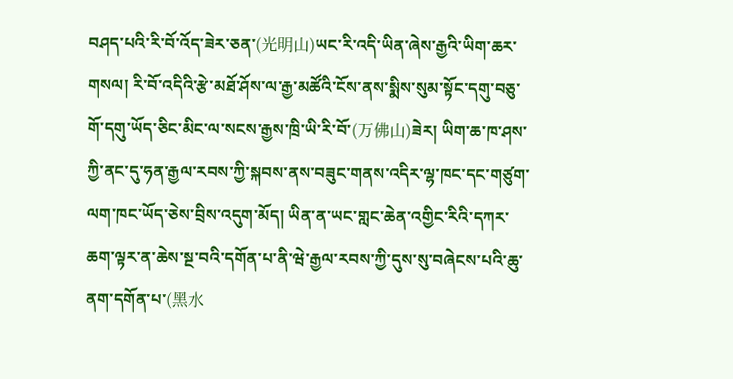བཤད་པའི་རི་བོ་འོད་ཟེར་ཅན་(光明山)ཡང་རི་འདི་ཡིན་ཞེས་རྒྱའི་ཡིག་ཆར་གསལ། རི་བོ་འདིའི་རྩེ་མཐོ་ཤོས་ལ་རྒྱ་མཚོའི་ངོས་ནས་སྨིས་སུམ་སྟོང་དགུ་བཅུ་གོ་དགུ་ཡོད་ཅིང་མིང་ལ་སངས་རྒྱས་ཁྲི་ཡི་རི་བོ་(万佛山)ཟེར། ཡིག་ཆ་ཁ་ཤས་ཀྱི་ནང་དུ་ཧན་རྒྱལ་རབས་ཀྱི་སྐབས་ནས་བཟུང་གནས་འདིར་ལྷ་ཁང་དང་གཙུག་ལག་ཁང་ཡོད་ཅེས་བྲིས་འདུག་མོད། ཡིན་ན་ཡང་གླང་ཆེན་འགྱིང་རིའི་དཀར་ཆག་ལྟར་ན་ཆེས་སྔ་བའི་དགོན་པ་ནི་ཝེ་རྒྱལ་རབས་ཀྱི་དུས་སུ་བཞེངས་པའི་ཆུ་ནག་དགོན་པ་(黑水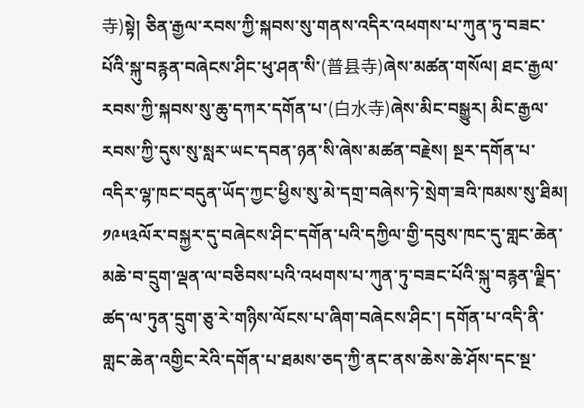寺)སྟེ། ཅིན་རྒྱལ་རབས་ཀྱི་སྐབས་སུ་གནས་འདིར་འཕགས་པ་ཀུན་ཏུ་བཟང་པོའི་སྐུ་བརྙན་བཞེངས་ཤིང་ཕུ་ཤན་སི་(普县寺)ཞེས་མཚན་གསོལ། ཐང་རྒྱལ་རབས་ཀྱི་སྐབས་སུ་ཆུ་དཀར་དགོན་པ་(白水寺)ཞེས་མིང་བསྒྱུར། མིང་རྒྱལ་རབས་ཀྱི་དུས་སུ་སླར་ཡང་དབན་ཉན་སི་ཞེས་མཚན་བརྗེས། སྔར་དགོན་པ་འདིར་ལྷ་ཁང་བདུན་ཡོད་ཀྱང་ཕྱིས་སུ་མེ་དགྲ་བཞེས་ཏེ་སྲེག་ཟའི་ཁམས་སུ་ཐིམ། ༡༩༥༣ལོར་བསྐྱར་དུ་བཞེངས་ཤིང་དགོན་པའི་དཀྱིལ་གྱི་དབུས་ཁང་དུ་གླང་ཆེན་མཆེ་བ་དྲུག་ལྡན་ལ་བཅིབས་པའི་འཕགས་པ་ཀུན་ཏུ་བཟང་པོའི་སྐུ་བརྙན་ལྗིད་ཚད་ལ་ཏུན་དྲུག་ཅུ་རེ་གཉིས་ལོངས་པ་ཞིག་བཞེངས་ཤིང་། དགོན་པ་འདི་ནི་གླང་ཆེན་འགྱིང་རེའི་དགོན་པ་ཐམས་ཅད་ཀྱི་ནང་ནས་ཆེས་ཆེ་ཤོས་དང་སྔ་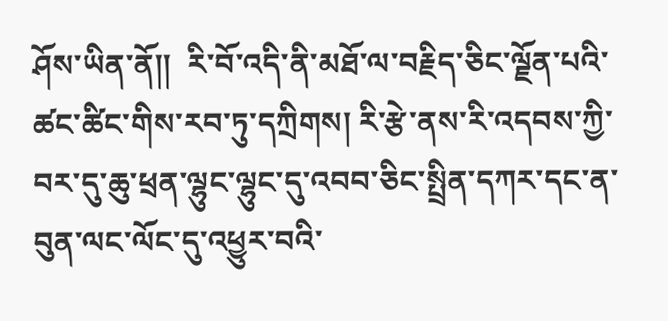ཤོས་ཡིན་ནོ།།  རི་བོ་འདི་ནི་མཐོ་ལ་བརྗིད་ཅིང་ལྗོན་པའི་ཚང་ཚིང་གིས་རབ་ཏུ་དཀྲིགས། རི་རྩེ་ནས་རི་འདབས་ཀྱི་བར་དུ་ཆུ་ཕྲན་ལྷུང་ལྷུང་དུ་འབབ་ཅིང་སྤྲིན་དཀར་དང་ན་བུན་ལང་ལོང་དུ་འཕྱུར་བའི་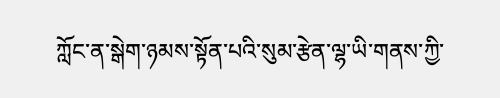ཀློང་ན་སྒེག་ཉམས་སྟོན་པའི་སུམ་རྩེན་ལྷ་ཡི་གནས་ཀྱི་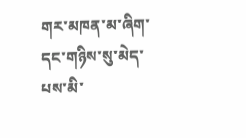གར་མཁན་མ་ཞིག་དང་གཉིས་སུ་མེད་པས་མི་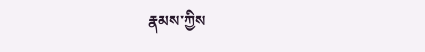རྣམས་ཀྱིས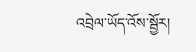འབྲེལ་ཡོད་འོས་སྦྱོར།